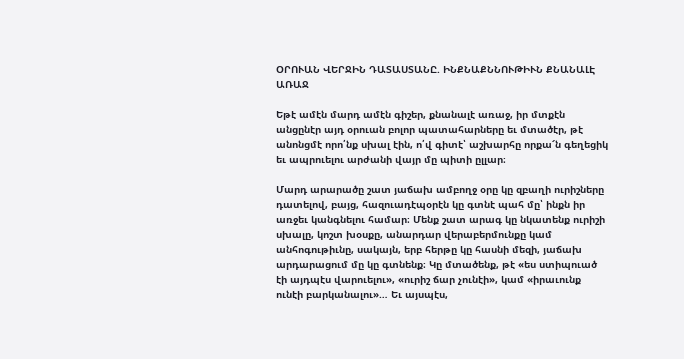ՕՐՈՒԱՆ ՎԵՐՋԻՆ ԴԱՏԱՍՏԱՆԸ. ԻՆՔՆԱՔՆՆՈՒԹԻՒՆ ՔՆԱՆԱԼԷ ԱՌԱՋ

Եթէ ամէն մարդ ամէն գիշեր, քնանալէ առաջ, իր մտքէն անցընէր այդ օրուան բոլոր պատահարները եւ մտածէր, թէ անոնցմէ որո՛նք սխալ էին, ո՛վ գիտէ՝ աշխարհը որքա՜ն գեղեցիկ եւ ապրուելու արժանի վայր մը պիտի ըլլար։

Մարդ արարածը շատ յաճախ ամբողջ օրը կը զբաղի ուրիշները դատելով, բայց, հազուադէպօրէն կը գտնէ պահ մը՝ ինքն իր առջեւ կանգնելու համար։ Մենք շատ արագ կը նկատենք ուրիշի սխալը, կոշտ խօսքը, անարդար վերաբերմունքը կամ անհոգութիւնը, սակայն, երբ հերթը կը հասնի մեզի, յաճախ արդարացում մը կը գտնենք։ Կը մտածենք, թէ «ես ստիպուած էի այդպէս վարուելու», «ուրիշ ճար չունէի», կամ «իրաւունք ունէի բարկանալու»… Եւ այսպէս,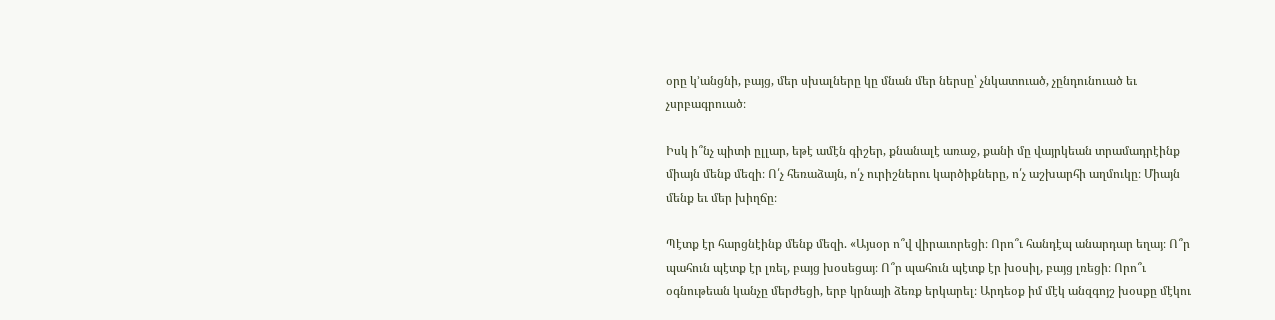օրը կ՚անցնի, բայց, մեր սխալները կը մնան մեր ներսը՝ չնկատուած, չընդունուած եւ չսրբագրուած։

Իսկ ի՞նչ պիտի ըլլար, եթէ ամէն գիշեր, քնանալէ առաջ, քանի մը վայրկեան տրամադրէինք միայն մենք մեզի։ Ո՛չ հեռաձայն, ո՛չ ուրիշներու կարծիքները, ո՛չ աշխարհի աղմուկը։ Միայն մենք եւ մեր խիղճը։

Պէտք էր հարցնէինք մենք մեզի. «Այսօր ո՞վ վիրաւորեցի։ Որո՞ւ հանդէպ անարդար եղայ։ Ո՞ր պահուն պէտք էր լռել, բայց խօսեցայ։ Ո՞ր պահուն պէտք էր խօսիլ, բայց լռեցի։ Որո՞ւ օգնութեան կանչը մերժեցի, երբ կրնայի ձեռք երկարել։ Արդեօք իմ մէկ անզգոյշ խօսքը մէկու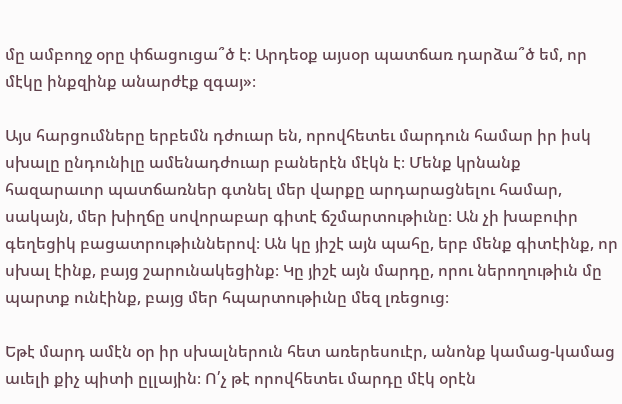մը ամբողջ օրը փճացուցա՞ծ է։ Արդեօք այսօր պատճառ դարձա՞ծ եմ, որ մէկը ինքզինք անարժէք զգայ»։

Այս հարցումները երբեմն դժուար են, որովհետեւ մարդուն համար իր իսկ սխալը ընդունիլը ամենադժուար բաներէն մէկն է։ Մենք կրնանք հազարաւոր պատճառներ գտնել մեր վարքը արդարացնելու համար, սակայն, մեր խիղճը սովորաբար գիտէ ճշմարտութիւնը։ Ան չի խաբուիր գեղեցիկ բացատրութիւններով։ Ան կը յիշէ այն պահը, երբ մենք գիտէինք, որ սխալ էինք, բայց շարունակեցինք։ Կը յիշէ այն մարդը, որու ներողութիւն մը պարտք ունէինք, բայց մեր հպարտութիւնը մեզ լռեցուց։

Եթէ մարդ ամէն օր իր սխալներուն հետ առերեսուէր, անոնք կամաց-կամաց աւելի քիչ պիտի ըլլային։ Ո՛չ թէ որովհետեւ մարդը մէկ օրէն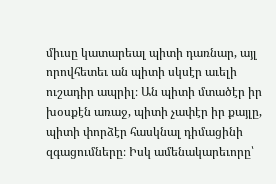միւսը կատարեալ պիտի դառնար, այլ որովհետեւ ան պիտի սկսէր աւելի ուշադիր ապրիլ։ Ան պիտի մտածէր իր խօսքէն առաջ, պիտի չափէր իր քայլը, պիտի փորձէր հասկնալ դիմացինի զգացումները։ Իսկ ամենակարեւորը՝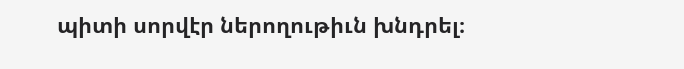պիտի սորվէր ներողութիւն խնդրել։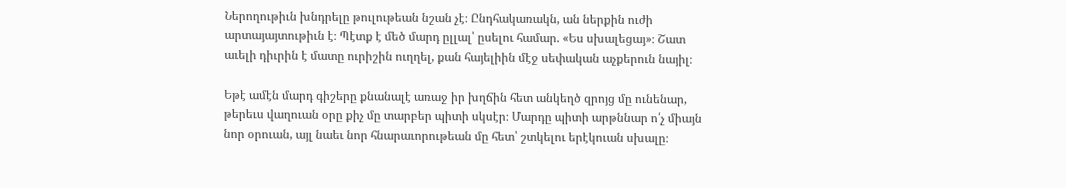Ներողութիւն խնդրելը թուլութեան նշան չէ։ Ընդհակառակն, ան ներքին ուժի արտայայտութիւն է։ Պէտք է մեծ մարդ ըլլալ՝ ըսելու համար. «Ես սխալեցայ»։ Շատ աւելի դիւրին է մատը ուրիշին ուղղել, քան հայելիին մէջ սեփական աչքերուն նայիլ։

Եթէ ամէն մարդ գիշերը քնանալէ առաջ իր խղճին հետ անկեղծ զրոյց մը ունենար, թերեւս վաղուան օրը քիչ մը տարբեր պիտի սկսէր։ Մարդը պիտի արթննար ո՛չ միայն նոր օրուան, այլ նաեւ նոր հնարաւորութեան մը հետ՝ շտկելու երէկուան սխալը։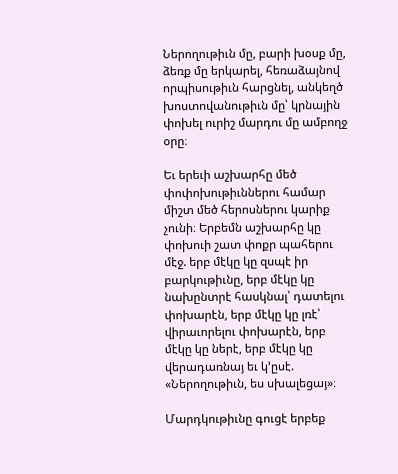Ներողութիւն մը, բարի խօսք մը, ձեռք մը երկարել, հեռաձայնով որպիսութիւն հարցնել, անկեղծ խոստովանութիւն մը՝ կրնային փոխել ուրիշ մարդու մը ամբողջ օրը։

Եւ երեւի աշխարհը մեծ փոփոխութիւններու համար միշտ մեծ հերոսներու կարիք չունի։ Երբեմն աշխարհը կը փոխուի շատ փոքր պահերու մէջ. երբ մէկը կը զսպէ իր բարկութիւնը, երբ մէկը կը նախընտրէ հասկնալ՝ դատելու փոխարէն, երբ մէկը կը լռէ՝ վիրաւորելու փոխարէն, երբ մէկը կը ներէ, երբ մէկը կը վերադառնայ եւ կ՚ըսէ. «Ներողութիւն, ես սխալեցայ»։

Մարդկութիւնը գուցէ երբեք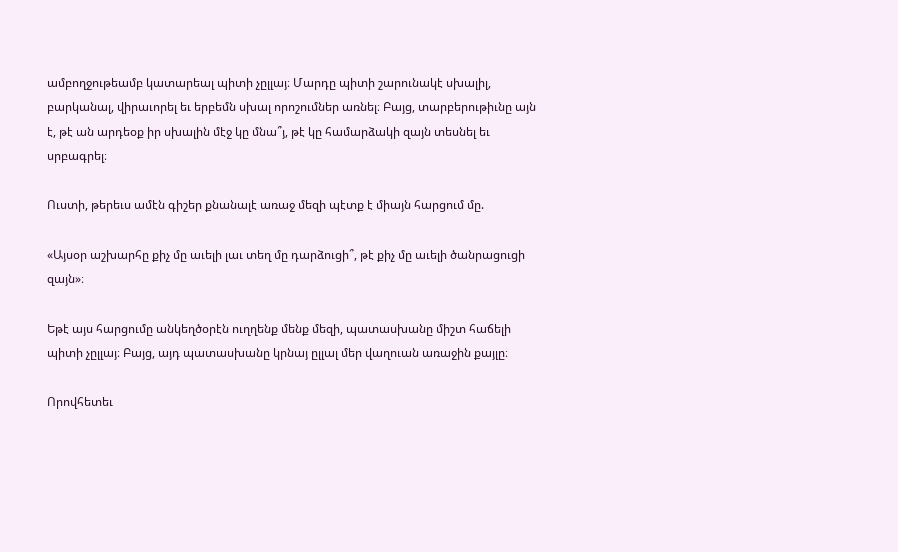ամբողջութեամբ կատարեալ պիտի չըլլայ։ Մարդը պիտի շարունակէ սխալիլ, բարկանալ, վիրաւորել եւ երբեմն սխալ որոշումներ առնել։ Բայց, տարբերութիւնը այն է, թէ ան արդեօք իր սխալին մէջ կը մնա՞յ, թէ կը համարձակի զայն տեսնել եւ սրբագրել։

Ուստի, թերեւս ամէն գիշեր քնանալէ առաջ մեզի պէտք է միայն հարցում մը.

«Այսօր աշխարհը քիչ մը աւելի լաւ տեղ մը դարձուցի՞, թէ քիչ մը աւելի ծանրացուցի զայն»։

Եթէ այս հարցումը անկեղծօրէն ուղղենք մենք մեզի, պատասխանը միշտ հաճելի պիտի չըլլայ։ Բայց, այդ պատասխանը կրնայ ըլլալ մեր վաղուան առաջին քայլը։

Որովհետեւ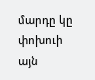մարդը կը փոխուի այն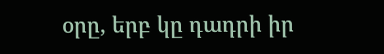օրը, երբ կը դադրի իր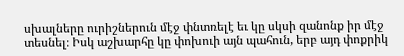սխալները ուրիշներուն մէջ փնտռելէ եւ կը սկսի զանոնք իր մէջ տեսնել։ Իսկ աշխարհը կը փոխուի այն պահուն, երբ այդ փոքրիկ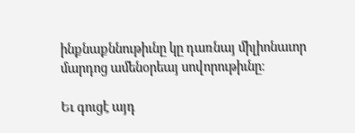ինքնաքննութիւնը կը դառնայ միլիոնաւոր մարդոց ամենօրեայ սովորութիւնը։

Եւ գուցէ այդ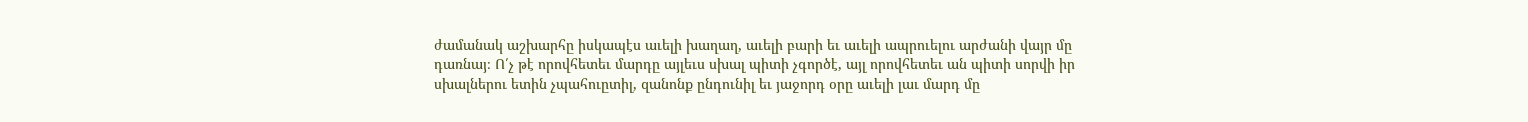ժամանակ աշխարհը իսկապէս աւելի խաղաղ, աւելի բարի եւ աւելի ապրուելու արժանի վայր մը դառնայ։ Ո՛չ թէ որովհետեւ մարդը այլեւս սխալ պիտի չգործէ, այլ որովհետեւ ան պիտի սորվի իր սխալներու ետին չպահուըտիլ, զանոնք ընդունիլ եւ յաջորդ օրը աւելի լաւ մարդ մը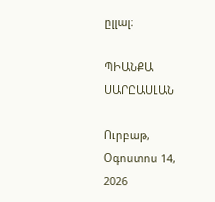ըլլալ։

ՊԻԱՆՔԱ ՍԱՐԸԱՍԼԱՆ

Ուրբաթ, Օգոստոս 14, 2026